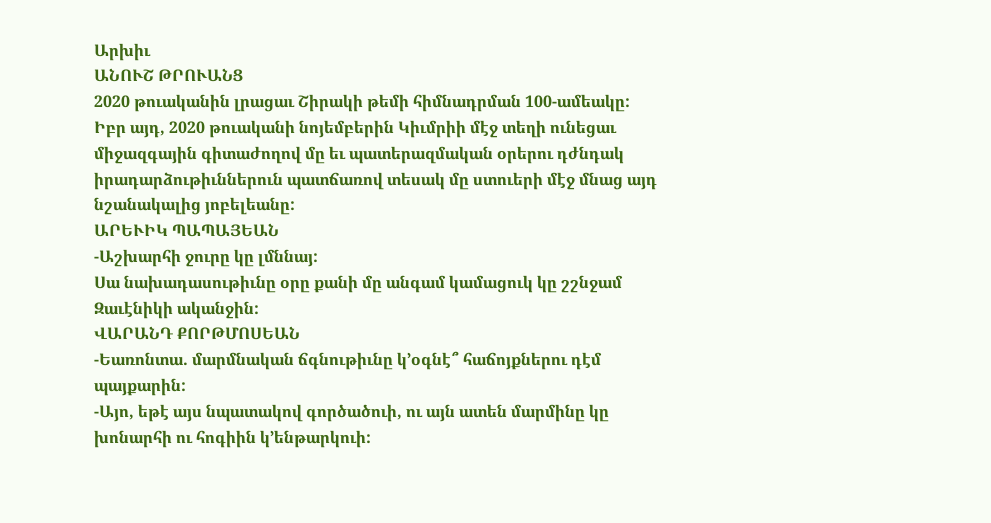Արխիւ
ԱՆՈՒՇ ԹՐՈՒԱՆՑ
2020 թուականին լրացաւ Շիրակի թեմի հիմնադրման 100-ամեակը: Իբր այդ, 2020 թուականի նոյեմբերին Կիւմրիի մէջ տեղի ունեցաւ միջազգային գիտաժողով մը եւ պատերազմական օրերու դժնդակ իրադարձութիւններուն պատճառով տեսակ մը ստուերի մէջ մնաց այդ նշանակալից յոբելեանը:
ԱՐԵՒԻԿ ՊԱՊԱՅԵԱՆ
-Աշխարհի ջուրը կը լմննայ:
Սա նախադասութիւնը օրը քանի մը անգամ կամացուկ կը շշնջամ Զաւէնիկի ականջին:
ՎԱՐԱՆԴ ՔՈՐԹՄՈՍԵԱՆ
-Եառոնտա. մարմնական ճգնութիւնը կ՚օգնէ՞ հաճոյքներու դէմ պայքարին:
-Այո, եթէ այս նպատակով գործածուի, ու այն ատեն մարմինը կը խոնարհի ու հոգիին կ՚ենթարկուի: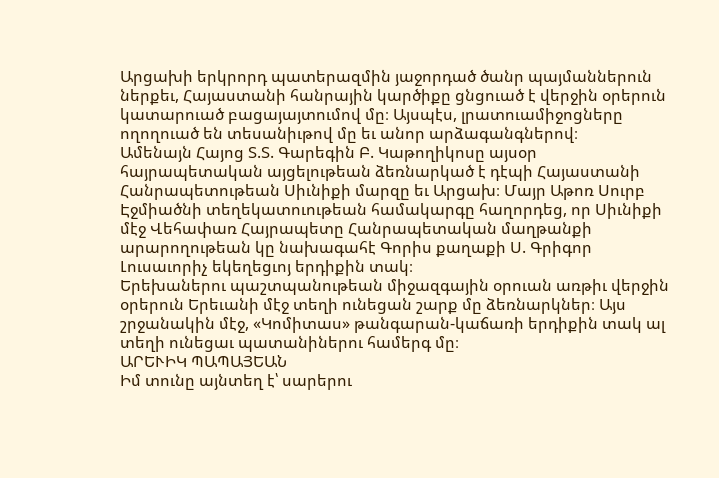Արցախի երկրորդ պատերազմին յաջորդած ծանր պայմաններուն ներքեւ, Հայաստանի հանրային կարծիքը ցնցուած է վերջին օրերուն կատարուած բացայայտումով մը։ Այսպէս, լրատուամիջոցները ողողուած են տեսանիւթով մը եւ անոր արձագանգներով։
Ամենայն Հայոց Տ.Տ. Գարեգին Բ. Կաթողիկոսը այսօր հայրապետական այցելութեան ձեռնարկած է դէպի Հայաստանի Հանրապետութեան Սիւնիքի մարզը եւ Արցախ։ Մայր Աթոռ Սուրբ Էջմիածնի տեղեկատուութեան համակարգը հաղորդեց, որ Սիւնիքի մէջ Վեհափառ Հայրապետը Հանրապետական մաղթանքի արարողութեան կը նախագահէ Գորիս քաղաքի Ս. Գրիգոր Լուսաւորիչ եկեղեցւոյ երդիքին տակ։
Երեխաներու պաշտպանութեան միջազգային օրուան առթիւ վերջին օրերուն Երեւանի մէջ տեղի ունեցան շարք մը ձեռնարկներ։ Այս շրջանակին մէջ, «Կոմիտաս» թանգարան-կաճառի երդիքին տակ ալ տեղի ունեցաւ պատանիներու համերգ մը։
ԱՐԵՒԻԿ ՊԱՊԱՅԵԱՆ
Իմ տունը այնտեղ է՝ սարերու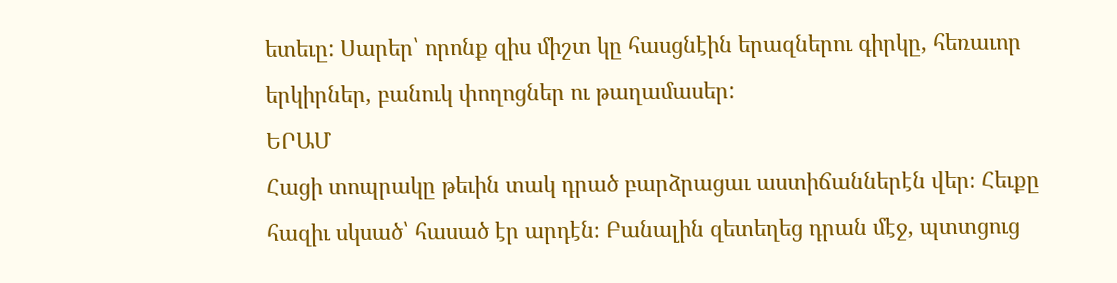ետեւը: Սարեր՝ որոնք զիս միշտ կը հասցնէին երազներու գիրկը, հեռաւոր երկիրներ, բանուկ փողոցներ ու թաղամասեր:
ԵՐԱՄ
Հացի տոպրակը թեւին տակ դրած բարձրացաւ աստիճաններէն վեր։ Հեւքը հազիւ սկսած՝ հասած էր արդէն։ Բանալին զետեղեց դրան մէջ, պտտցուց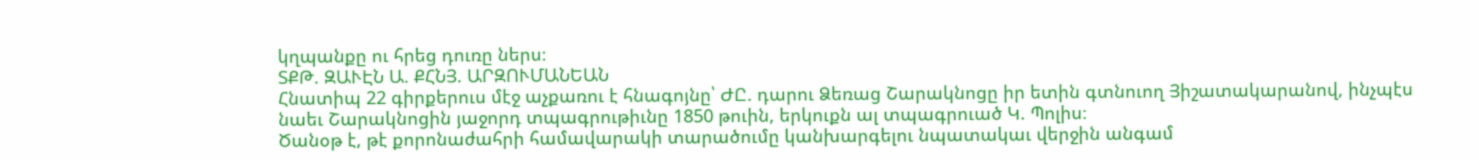կղպանքը ու հրեց դուռը ներս։
ՏՔԹ. ԶԱՒԷՆ Ա. ՔՀՆՅ. ԱՐԶՈՒՄԱՆԵԱՆ
Հնատիպ 22 գիրքերուս մէջ աչքառու է հնագոյնը՝ ԺԸ. դարու Ձեռաց Շարակնոցը իր ետին գտնուող Յիշատակարանով, ինչպէս նաեւ Շարակնոցին յաջորդ տպագրութիւնը 1850 թուին, երկուքն ալ տպագրուած Կ. Պոլիս։
Ծանօթ է, թէ քորոնաժահրի համավարակի տարածումը կանխարգելու նպատակաւ վերջին անգամ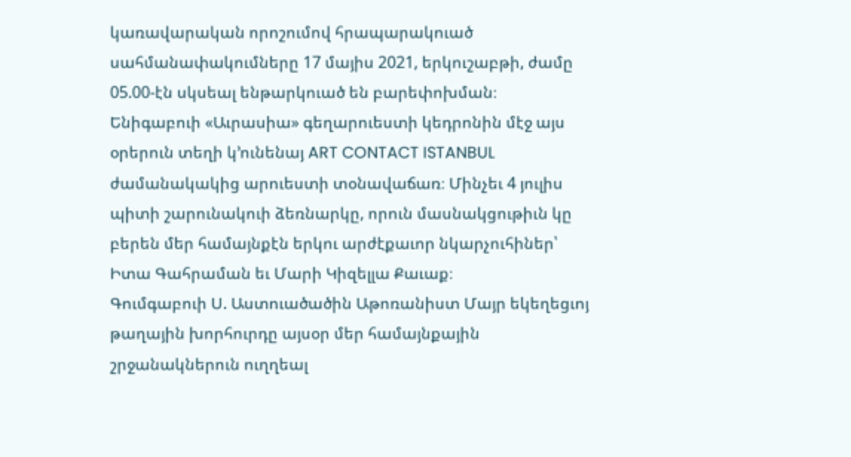կառավարական որոշումով հրապարակուած սահմանափակումները 17 մայիս 2021, երկուշաբթի, ժամը 05.00-էն սկսեալ ենթարկուած են բարեփոխման։
Ենիգաբուի «Աւրասիա» գեղարուեստի կեդրոնին մէջ այս օրերուն տեղի կ՚ունենայ ART CONTACT ISTANBUL ժամանակակից արուեստի տօնավաճառ։ Մինչեւ 4 յուլիս պիտի շարունակուի ձեռնարկը, որուն մասնակցութիւն կը բերեն մեր համայնքէն երկու արժէքաւոր նկարչուհիներ՝ Իտա Գահրաման եւ Մարի Կիզելլա Քաւաք։
Գումգաբուի Ս. Աստուածածին Աթոռանիստ Մայր եկեղեցւոյ թաղային խորհուրդը այսօր մեր համայնքային շրջանակներուն ուղղեալ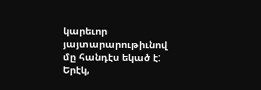կարեւոր յայտարարութիւնով մը հանդէս եկած է:
Երէկ,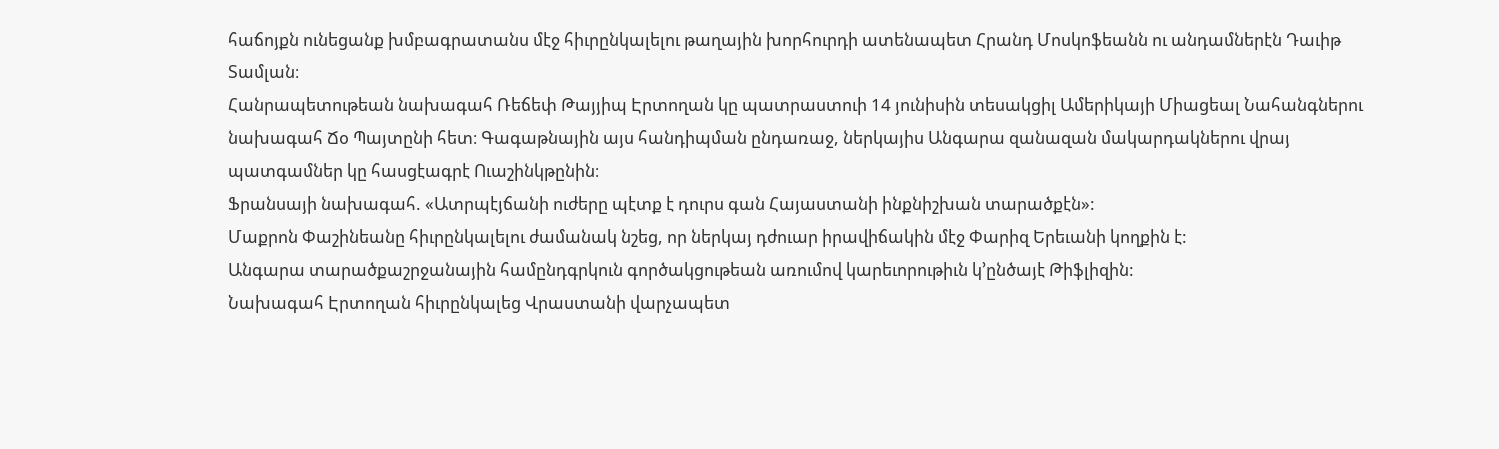հաճոյքն ունեցանք խմբագրատանս մէջ հիւրընկալելու թաղային խորհուրդի ատենապետ Հրանդ Մոսկոֆեանն ու անդամներէն Դաւիթ Տամլան։
Հանրապետութեան նախագահ Ռեճեփ Թայյիպ Էրտողան կը պատրաստուի 14 յունիսին տեսակցիլ Ամերիկայի Միացեալ Նահանգներու նախագահ Ճօ Պայտընի հետ։ Գագաթնային այս հանդիպման ընդառաջ, ներկայիս Անգարա զանազան մակարդակներու վրայ պատգամներ կը հասցէագրէ Ուաշինկթընին։
Ֆրանսայի նախագահ. «Ատրպէյճանի ուժերը պէտք է դուրս գան Հայաստանի ինքնիշխան տարածքէն»:
Մաքրոն Փաշինեանը հիւրընկալելու ժամանակ նշեց, որ ներկայ դժուար իրավիճակին մէջ Փարիզ Երեւանի կողքին է:
Անգարա տարածքաշրջանային համընդգրկուն գործակցութեան առումով կարեւորութիւն կ՚ընծայէ Թիֆլիզին:
Նախագահ Էրտողան հիւրընկալեց Վրաստանի վարչապետ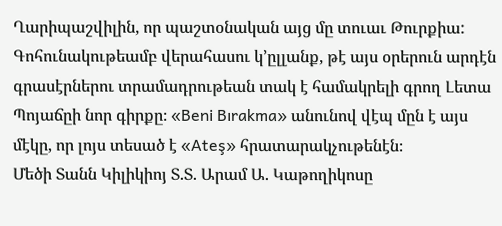Ղարիպաշվիլին, որ պաշտօնական այց մը տուաւ Թուրքիա:
Գոհունակութեամբ վերահասու կ՚ըլլանք, թէ այս օրերուն արդէն գրասէրներու տրամադրութեան տակ է համակրելի գրող Լետա Պոյաճըի նոր գիրքը։ «Beni Bırakma» անունով վէպ մըն է այս մէկը, որ լոյս տեսած է «Ateş» հրատարակչութենէն։
Մեծի Տանն Կիլիկիոյ Տ.Տ. Արամ Ա. Կաթողիկոսը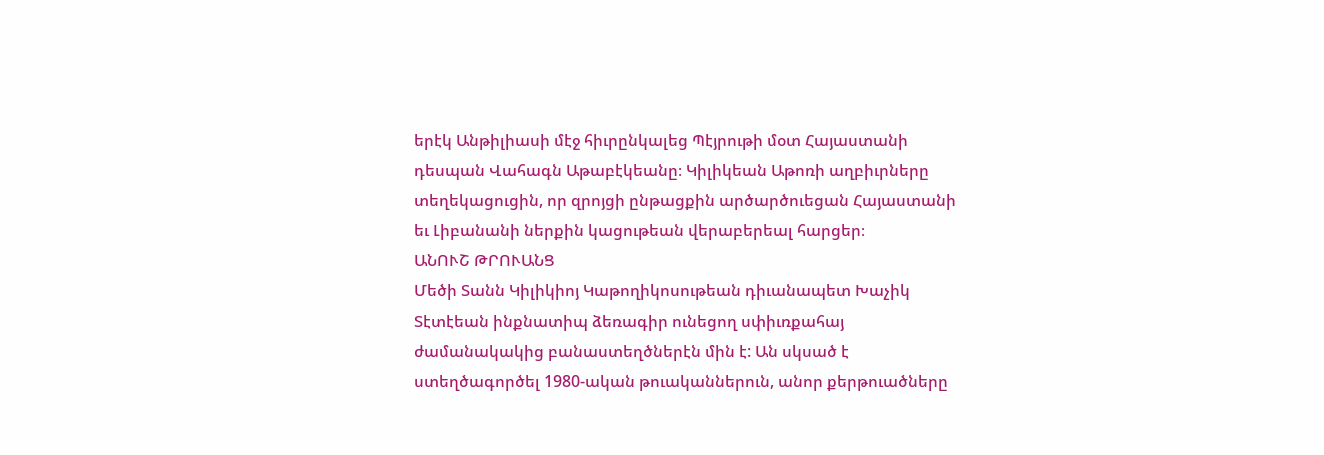երէկ Անթիլիասի մէջ հիւրընկալեց Պէյրութի մօտ Հայաստանի դեսպան Վահագն Աթաբէկեանը։ Կիլիկեան Աթոռի աղբիւրները տեղեկացուցին, որ զրոյցի ընթացքին արծարծուեցան Հայաստանի եւ Լիբանանի ներքին կացութեան վերաբերեալ հարցեր։
ԱՆՈՒՇ ԹՐՈՒԱՆՑ
Մեծի Տանն Կիլիկիոյ Կաթողիկոսութեան դիւանապետ Խաչիկ Տէտէեան ինքնատիպ ձեռագիր ունեցող սփիւռքահայ ժամանակակից բանաստեղծներէն մին է: Ան սկսած է ստեղծագործել 1980-ական թուականներուն, անոր քերթուածները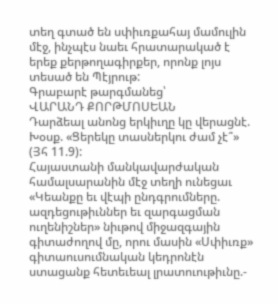տեղ գտած են սփիւռքահայ մամուլին մէջ, ինչպէս նաեւ հրատարակած է երեք քերթողագիրքեր, որոնք լոյս տեսած են Պէյրութ:
Գրաբարէ թարգմանեց՝
ՎԱՐԱՆԴ ՔՈՐԹՄՈՍԵԱՆ
Դարձեալ անոնց երկիւղը կը վերացնէ.
Խօսք. «Ցերեկը տասներկու ժամ չէ՞» (Յհ 11.9):
Հայաստանի մանկավարժական համալսարանին մէջ տեղի ունեցաւ «Կեանքը եւ վէպի ընդգրումները. ազդեցութիւններ եւ զարգացման ուղենիշներ» նիւթով միջազգային գիտաժողով մը, որու մասին «Սփիւռք» գիտաուսումնական կեդրոնէն ստացանք հետեւեալ լրատուութիւնը.-